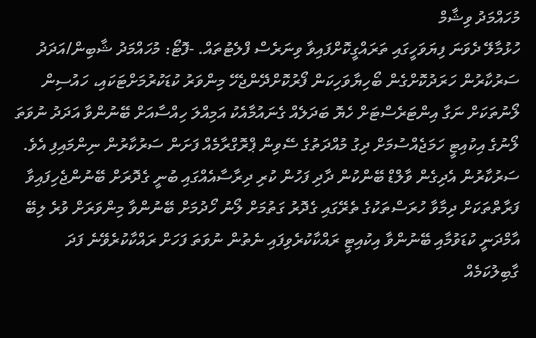މުހައްމަދު ވިޝާމް
ހުޅުމާލޭ ދެވަނަ ފިޔަވަހީގައި ތަރައްގީކޮށްފައިވާ ވިނަރެސް ފްލެޓުތައް. -ފޮޓޯ: މުހައްމަދު ޝާބިން/އަދަދު
ސަރުކާރުން ހަރަދުކޮށްގެން ބޯހިޔާވަހިކަން ފޯރުކޮށްދޭންޖެހޭ މިންވަރު ކުޑަކުރުމަށްޓަކައި، ހައުސިން ލޯނުތަކަށް ނަގާ އިންޓަރެސްޓަށް ހެޔޮ ބަދަލެއް ގެނައުމާއެކު އަމިއްލަ ހިއްސާއަށް ބޭނުންވާ އަދަދު ނުވަތަ ލޯނުގެ އިކުއިޓީ ހަމަޖެއްސުމަށް ދިގު މުއްދަތުގެ ސޭވިން ޕްރޮގްރާމެއް ފަށަން ސަރުކާރުން ނިންމައިފި އެވެ.
ސަރުކާރުން އެދިގެން ވާލްޑް ބޭންކުން ދާދި ފަހުން ކުރި ދިރާސާއެއްގައި ބުނީ ގެދޮރަށް ބޭނުންޖެހިފައިވާ ފަރާތްތަކަށް ދިމާވާ ހުރަސްތަކުގެ ތެރޭގައި ގެދޮރު ގަތުމަށް ލޯނު ހޯދުމަށް ބޭނުންވާ މިންވަރަށް ވުރެ ލިބޭ އާމްދަނީ ކުޑަވުމާއި ބޭނުންވާ އިކުއިޓީ ރައްކާކުރެވިފައި ނެތުން ނުވަތަ ފަހަށް ރައްކާކުރެވޭނެ ފަދަ ގާބިލުކަމެއް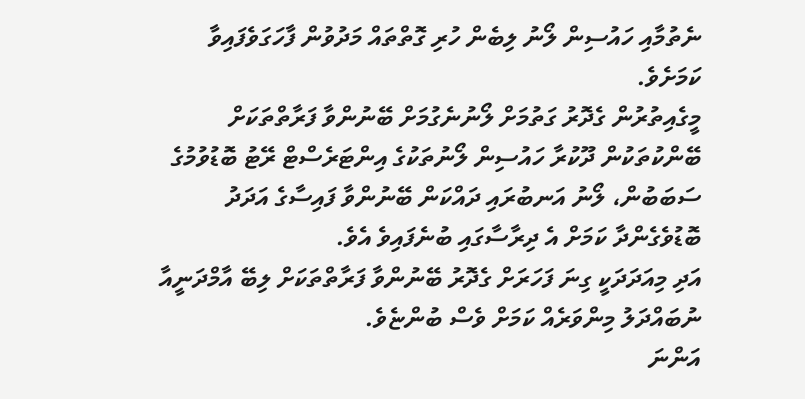ނެތުމާއި ހައުސިން ލޯނު ލިބެން ހުރި ގޮތްތައް މަދުވުން ފާހަގަވެފައިވާ ކަމަށެވެ.
މީގެއިތުރުން ގެދޮރު ގަތުމަށް ލޯނުނެގުމަށް ބޭނުންވާ ފަރާތްތަކަށް ބޭންކުތަކުން ދޫކުރާ ހައުސިން ލޯނުތަކުގެ އިންޓަރެސްޓް ރޭޓު ބޮޑުވުމުގެ ސަބަބުން، ލޯނު އަނބުރައި ދައްކަން ބޭނުންވާ ފައިސާގެ އަދަދު ބޮޑުވެގެންދާ ކަމަށް އެ ދިރާސާގައި ބުނެފައިވެ އެވެ.
އަދި މިއަދަދަކީ ގިނަ ފަހަރަށް ގެދޮރު ބޭނުންވާ ފަރާތްތަކަށް ލިބޭ އާމްދަނީއާ ނުބައްދަލު މިންވަރެއް ކަމަށް ވެސް ބުންޏެވެ.
އަންނަ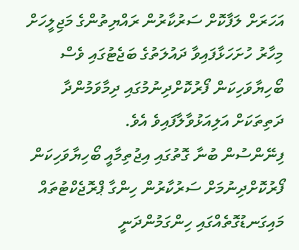އަހަރަށް ލަފާކޮށް ސަރުކާރުން ރައްޔިތުންގެ މަޖިލީހަށް މިހާރު ހުށަހަޅާފައިވާ ދައުލަތުގެ ބަޖެޓުގައި ވެސް ބޯހިޔާވަހިކަން ފޯރުކޮށްދިނުމުގައި ދިމާވަމުންދާ ދަތިތަކަށް އަލިއަޅުވާލާފައިވެ އެވެ.
ފިނޭންސުން ބުނާ ގޮތުގައި އިޖުތިމާއީ ބޯހިޔާވަހިކަން ފޯރުކޮށްދިނުމަށް ސަރުކާރުން ހިންގާ ޕްރޮޖެކްޓުތައް މައިގަނޑުގޮތެއްގައި ހިންގަމުންދަނީ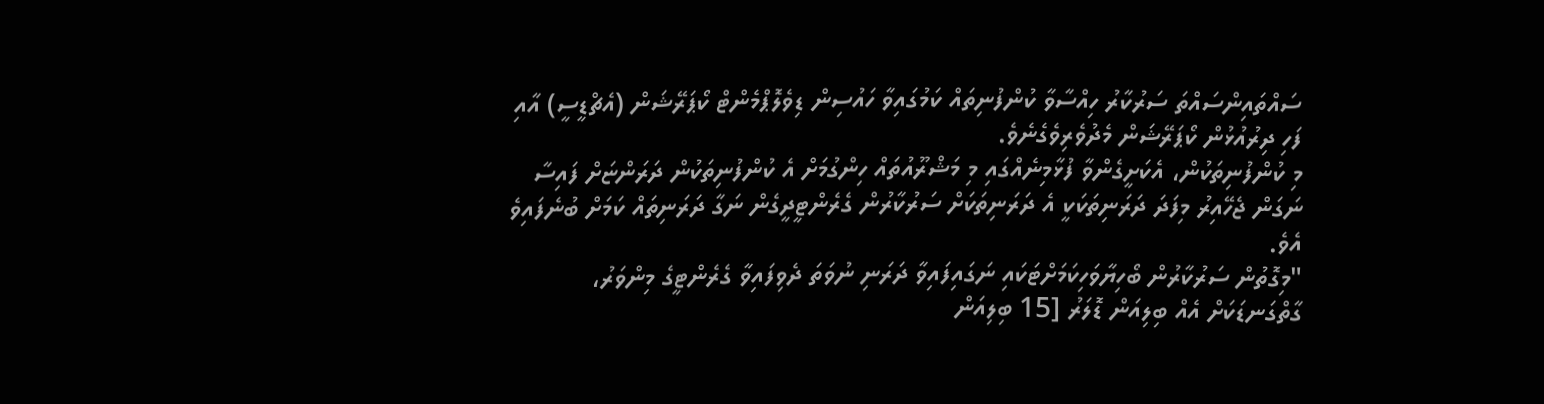ސައްތައިންސައްތަ ސަރުކާރު ހިއްސާވާ ކުންފުނިތައް ކަމުގައިވާ ހައުސިން ޑިވެލޮޕްމެންޓް ކޯޕަރޭޝަން (އެޗްޑީސީ) އާއި ފަހި ދިރުއުޅުން ކޯޕަރޭޝަން މެދުވެރިވެގެނެވެ.
މި ކުންފުނިތަކުން، އެކަށީގެންވާ ފުޅާމިނެއްގައި މި މަޝްރޫއުތައް ހިންގުމަށް އެ ކުންފުނިތަކުން ދަރަންޏަށް ފައިސާ ނަގަން ޖެހޭއިރު މިފަދަ ދަރަނިތަކަކީ އެ ދަރަނިތަކަށް ސަރުކާރުން ގެރެންޓީދީގެން ނަގާ ދަރަނިތައް ކަމަށް ބުނެފައިވެ އެވެ.
"މިގޮތުން ސަރުކާރުން ބޯހިޔާވަހިކަމަށްޓަކައި ނަގައިފައިވާ ދަރަނި ނުވަތަ ދެވިފައިވާ ގެރެންޓީގެ މިންވަރު، ގާތްގަނޑަކަށް އެއް ބިލިއަން ޑޮލަރު [15 ބިލިއަން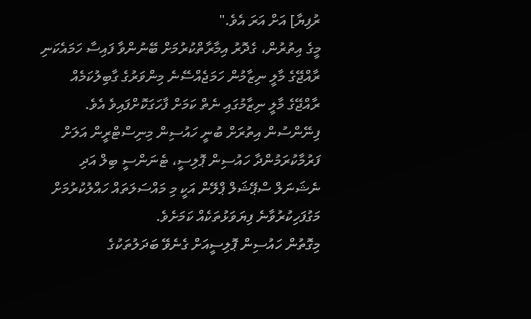ރުފިޔާ] އަށް އަރަ އެވެ."
މީގެ އިތުރުން، ގެދޮރު އިމާރާތްކުރުމަށް ބޭނުންވާ ފައިސާ ހަމައެކަނި ރާއްޖޭގެ މާލީ ނިޒާމުން ހަމަޖެއްސޭނެ މިންވަރުގެ ގާބިލުކަމެއް ރާއްޖޭގެ މާލީ ނިޒާމުގައި ނެތް ކަމަށް ފާހަގަކޮށްފައިވެ އެވެ.
ފިނޭންސުން އިތުރަށް ބުނީ ހައުސިން މިނިސްޓްރީން އަލަށް ފަރުމާކުރަމުންދާ ހައުސިން ޕޮލިސީ، ޓެނަންސީ ބިލް އަދި ނެޝަނަލް ސްޕޭޝަލް ޕްލޭން އަކީ މި މައްސަލަތައް ހައްލުކުރުމަށް މަގުފަހިކުރުވާނެ ފިޔަވަޅުތަކެއް ކަމަށެވެ.
މިގޮތުން ހައުސިން ޕޮލިސީއަށް ގެނެވޭ ބަދަލުތަކުގެ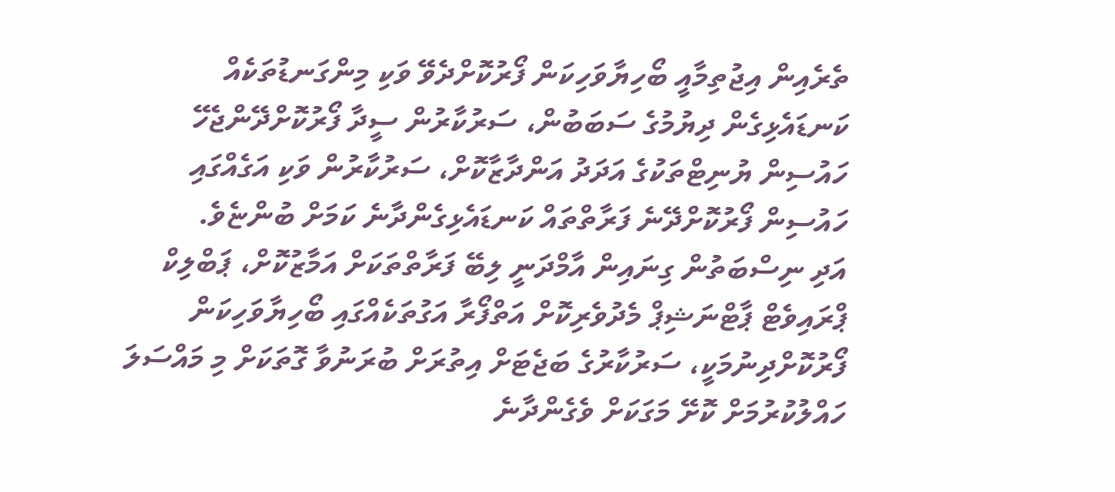ތެރެއިން އިޖުތިމާއީ ބޯހިޔާވަހިކަން ފޯރުކޮށްދެވޭ ވަކި މިންގަނޑުތަކެއް ކަނޑައެޅިގެން ދިޔުމުގެ ސަބަބުން، ސަރުކާރުން ސީދާ ފޯރުކޮށްދޭންޖެހޭ ހައުސިން ޔުނިޓްތަކުގެ އަދަދު އަންދާޒާކޮށް، ސަރުކާރުން ވަކި އަގެއްގައި ހައުސިން ފޯރުކޮށްދޭނެ ފަރާތްތައް ކަނޑައެޅިގެންދާނެ ކަމަށް ބުންޏެވެ.
އަދި ނިސްބަތުން ގިނައިން އާމްދަނީ ލިބޭ ފަރާތްތަކަށް އަމާޒުކޮށް، ޕަބްލިކް ޕްރައިވެޓް ޕާޓްނަޝިޕް މެދުވެރިކޮށް އަތްފޯރާ އަގުތަކެއްގައި ބޯހިޔާވަހިކަން ފޯރުކޮށްދިނުމަކީ، ސަރުކާރުގެ ބަޖެޓަށް އިތުރަށް ބުރަނުވާ ގޮތަކަށް މި މައްސަލަ ހައްލުކުރުމަށް ކޮށޭ މަގަކަށް ވެގެންދާނެ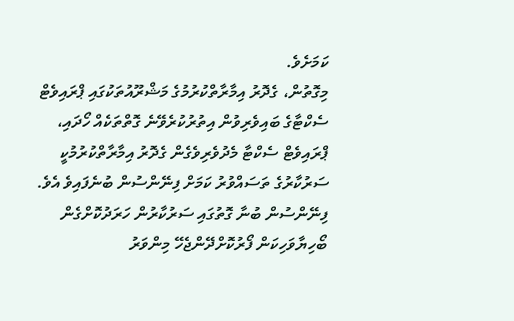ކަމަށެވެ.
މިގޮތުން، ގެދޮރު އިމާރާތްކުރުމުގެ މަޝްރޫއުތަކުގައި ޕްރައިވެޓް ސެކްޓާގެ ބައިވެރިވުން އިތުރުކުރެވޭނެ ގޮތްތަކެއް ހޯދައި، ޕްރައިވެޓް ސެކްޓާ މެދުވެރިވެގެން ގެދޮރު އިމާރާތްކުރުމުކީ ސަރުކާރުގެ ތަސައްވުރު ކަމަށް ފިނޭންސުން ބުނެފައިވެ އެވެ.
ފިނޭންސުން ބުނާ ގޮތުގައި ސަރުކާރުން ހަރަދުކޮށްގެން ބޯހިޔާވަހިކަން ފޯރުކޮށްދޭންޖެހޭ މިންވަރު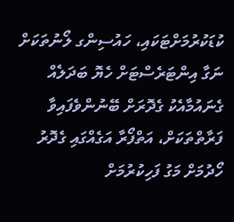ކުޑަކުރުމަށްޓަކައި، ހައުސިންގ ލޯނުތަކަށް ނަގާ އިންޓަރެސްޓަށް ހެޔޮ ބަދަލެއް ގެނައުމާއެކު ގެދޮރަށް ބޭނުންވެފައިވާ ފަރާތްތަކަށް، އަތްފޯރާ އަގެއްގައި ގެދޮރު ހޯދުމަށް މަގު ފަހިކުރުމަށް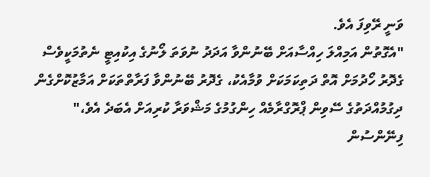ވަނީ ރޭވިފަ އެވެ.
"އެގޮތުން އަމިއްލަ ހިއްސާއަށް ބޭނުންވާ އަދަދު ނުވަތަ ލޯނުގެ އިކުއިޓީ ނެތުމަކީވެސް ގެދޮރު ހޯދުމަށް އޮތް ދަތިކަމަކަށް ވުމާއެކު، ގެދޮރު ބޭނުންވާ ފަރާތްތަކަށް އަމާޒުކޮށްގެން ދިގުމުއްދަތުގެ ސޭވިން ޕްރޮގްރާމެއް ހިންގުމުގެ މަޝްވަރާ ކުރިއަށް އެބަދެ އެވެ،" ފިނޭންސުން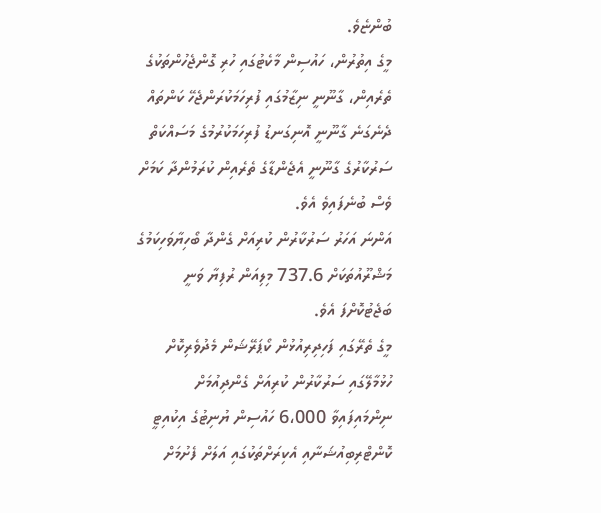ބުންޏެވެ.
މީގެ އިތުރުން، ހައުސިން މާކެޓުގައި ހުރި ގޮންޖެހުންތަކުގެ ތެރެއިން، ގާނޫނީ ނިޒާމުގައި ފުރިހަމަކުރަންޖެހޭ ކަންތައް ދެނެގަނެ ގާނޫނީ އޮނިގަނޑު ފުރިހަމަކުރުމުގެ މަސައްކަތް ސަރުކާރުގެ ގާނޫނީ އެޖެންޑާގެ ތެރެއިން ކުރަމުންދާ ކަމަށް ވެސް ބުނެފައިވެ އެވެ.
އަންނަ އަހަރު ސަރުކާރުން ކުރިއަށް ގެންދާ ބޯހިޔާވަހިކަމުގެ މަޝްރޫއުތަކަށް 737.6 މިލިއަން ރުފިޔާ ވަނީ ބަޖެޓުކޮށްފަ އެވެ.
މީގެ ތެރޭގައި ފަހިދިރިއުޅުން ކޯޕަރޭޝަން މެދުވެރިކޮށް ހުޅުމާލޭގައި ސަރުކާރުން ކުރިއަށް ގެންދިއުމަށް ނިންމައިފައިވާ 6،000 ހައުސިން ޔުނިޓުގެ އިކުއިޓީ ކޮންޓްރިބިއުޝަނާއި އެކިރަށްތަކުގައި އަލަށް ފެށުމަށް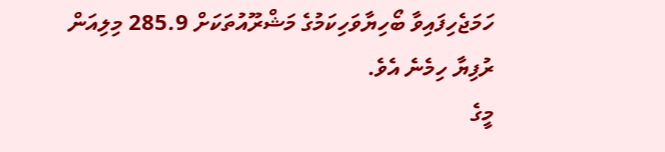ހަމަޖެހިފައިވާ ބޯހިޔާވަހިކަމުގެ މަޝްރޫއުތަކަށް 285.9 މިލިއަން ރުފިޔާ ހިމެނެ އެވެ.
މީގެ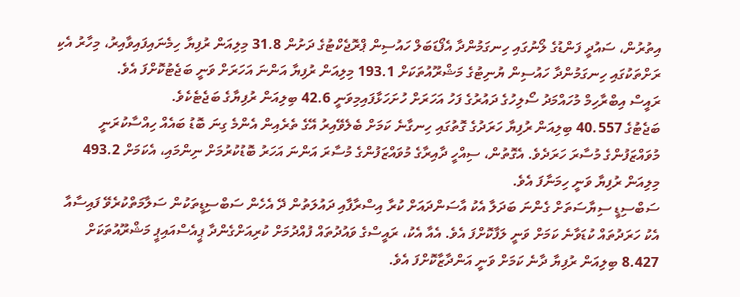އިތުރުން، ސައުދީ ފަންޑުގެ ލޯނުގައި ހިނގަމުންދާ އެފޯޑަބަލް ހައުސިން ޕްރޮޖެކްޓުގެ ދަށުން 31.8 މިލިއަން ރުފިޔާ ހިމެނައިފައިވާއިރު، މިހާރު އެކި ރަށްތަކުގައި ހިނގަމުންދާ ހައުސިން ޔުނިޓުގެ މަޝްރޫއުތަކަށް 193.1 މިލިއަން ރުފިޔާ އަންނަ އަހަރަށް ވަނީ ބަޖެޓުކޮށްފަ އެވެ.
ރައީސް އިބްރާހިމް މުހައްމަދު ސޯލިހުގެ ދައުރުގެ ފަހު އަހަރަށް ހުށަހަޅާފައިމިވަނީ 42.6 ބިލިއަން ރުފިޔާގެ ބަޖެޓެކެވެ.
ބަޖެޓުގެ 40.557 ބިލިއަން ރުފިޔާ ހަރަދުގެ ގޮތުގައި ހިނގާނެ ކަމަށް ބެލެވޭއިރު އޭގެ ތެރެއިން އެންމެ ގިނަ ބޮޑު ބައެއް ހިއްސާކުރަނީ މުވައްޒަފުންގެ މުސާރަ ހަރަދެވެ. އެގޮތުން، ސިއްހީ ދާއިރާގެ މުވައްޒަފުންގެ މުސާރަ އަންނަ އަހަރު ބޮޑުކުރުމަށް ނިންމައި، އެކަމަށް 493.2 މިލިއަން ރުފިޔާ ވަނީ ހިމަނާފަ އެވެ.
ސަބްސިޑީ ސިޔާސަތަށް ގެންނަ ބަދަލާ އެކު އާސަންދައަށް ކުރާ އިސްރާފާއި ދައުލަތުން ދޭ އެހެން ސަބްސިޑީތަކުން ސަލާމަތްކުރެވޭ ފައިސާއާ އެކު ހަރަދުތައް ކުޑަވާނެ ކަމަށް ވަނީ ލަފާކޮށްފަ އެވެ. އެއާ އެކު، ރައީސްގެ ވައުދުތައް ފުއްދުމަށް ކުރިއަށްގެންދާ ޕީއެސްއައިޕީ މަޝްރޫއުތަކަށް 8.427 ބިލިއަން ރުފިޔާ ދާނެ ކަމަށް ވަނީ އަންދާޒާކޮށްފަ އެވެ.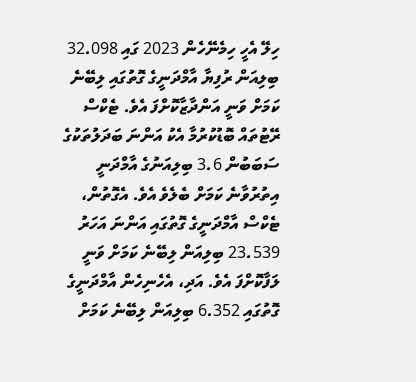ހިލޭ އެހީ ހިމެނޭހެން 2023 ގައި 32.098 ބިލިއަން ރުފިޔާ އާމްދަނީގެ ގޮތުގައި ލިބޭނެ ކަމަށް ވަނީ އަންދާޒާކޮށްފަ އެވެ. ޓެކްސް ރޭޓުތައް ބޮޑުކުރުމާ އެކު އަންނަ ބަދަލުތަކުގެ ސަބަބުން 3.6 ބިލިއަނުގެ އާމްދަނީ އިތުރުވާނެ ކަމަށް ބެލެވެ އެވެ. އެގޮތުން، ޓެކްސް އާމްދަނީގެ ގޮތުގައި އަންނަ އަހަރު 23.539 ބިލިއަން ލިބޭނެ ކަމަށް ވަނީ ލަފާކޮށްފަ އެވެ. އަދި، އެހެނިހެން އާމްދަނީގެ ގޮތުގައި 6.352 ބިލިއަން ލިބޭނެ ކަމަށް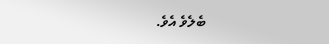ބެލެވެ އެވެ.